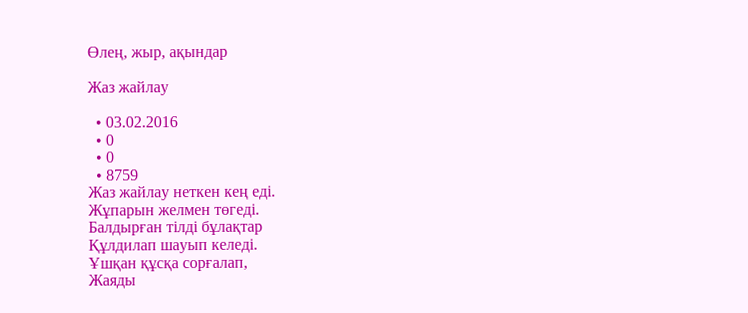Өлең, жыр, ақындар

Жаз жайлау

  • 03.02.2016
  • 0
  • 0
  • 8759
Жаз жайлау неткен кең еді.
Жұпарын желмен төгеді.
Балдырған тілді бұлақтар
Құлдилап шауып келеді.
Ұшқан құсқа сорғалап,
Жаяды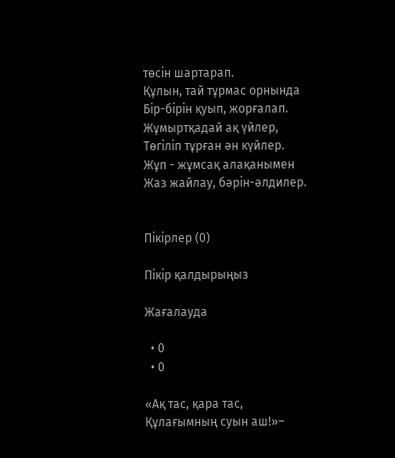төсін шартарап.
Құлын, тай тұрмас орнында
Бір-бірін қуып, жорғалап.
Жұмыртқадай ақ үйлер,
Төгіліп тұрған ән күйлер.
Жұп - жұмсақ алақанымен
Жаз жайлау, бәрін-әлдилер.


Пікірлер (0)

Пікір қалдырыңыз

Жағалауда

  • 0
  • 0

«Ақ тас, қара тас,
Құлағымның суын аш!»–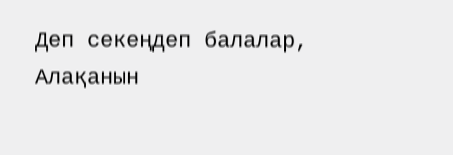Деп секеңдеп балалар,
Алақанын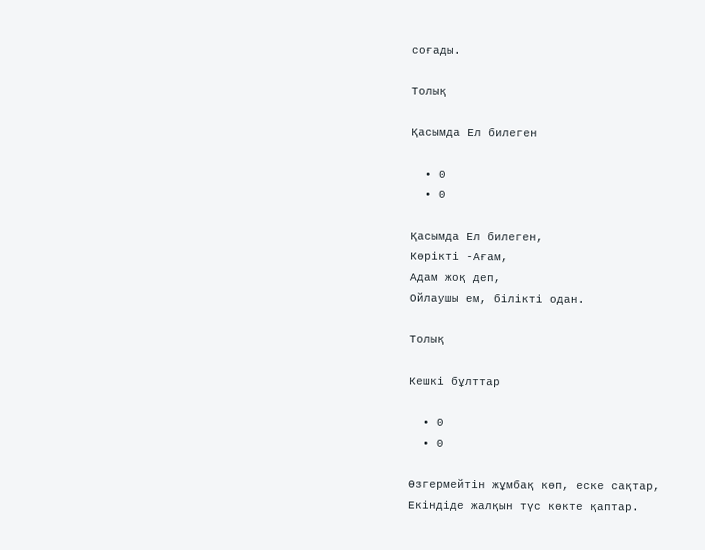соғады.

Толық

Қасымда Ел билеген

  • 0
  • 0

Қасымда Ел билеген,
Көрікті -Ағам,
Адам жоқ деп,
Ойлаушы ем, білікті одан.

Толық

Кешкі бұлттар

  • 0
  • 0

Өзгермейтін жұмбақ көп, еске сақтар,
Екіндіде жалқын түс көкте қаптар.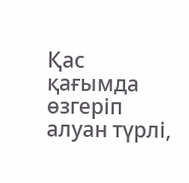Қас қағымда өзгеріп алуан түрлі,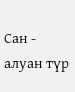Сан - алуан түр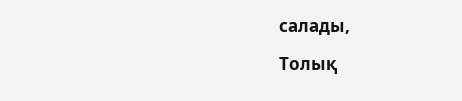салады,

Толық